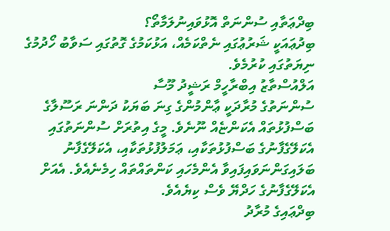ބިދްޢަތާއި ސުންނަތް އޮޅުވައިނުލަމާތޯ؟
ބިދުޢައަކީ ޝަރުޢުގައި ނެތްކަމެއް، އަޅުކަމުގެ ގޮތުގައި ސަވާބު ހޯދުމުގެ ނިޔަތުގައި ކުރުމެވެ.
އަލްއުސްތާޒު އިބްރާހީމް ރަޝީދު މޫސާ
ސުންނަތުގެ މުރާދަކީ ޢާންމުންގެ ގިނަ ބަޔަކު ދަންނަ ރަސޫލާގެ ބަސްފުޅުތައް އެކަންޏެއް ނޫނެވެ. މީގެ އިތުރަށް ސުންނަތުގައި އެކަލޭގެފާނުގެ ބަސްފުޅުތަކާއި، ޢަމަލުފުޅުތަކާއި، އެކަލޭގެފާނު ބަލައިގަންނަވައިފައިވާ އެންމެހައި ކަންތައްތައް ހިމެނެއެވެ. އެއަށް އެކަލޭގެފާނުގެ ހަދްޔޭ ވެސް ކިޔެއެވެ.
ބިދްޢައިގެ މުރާދު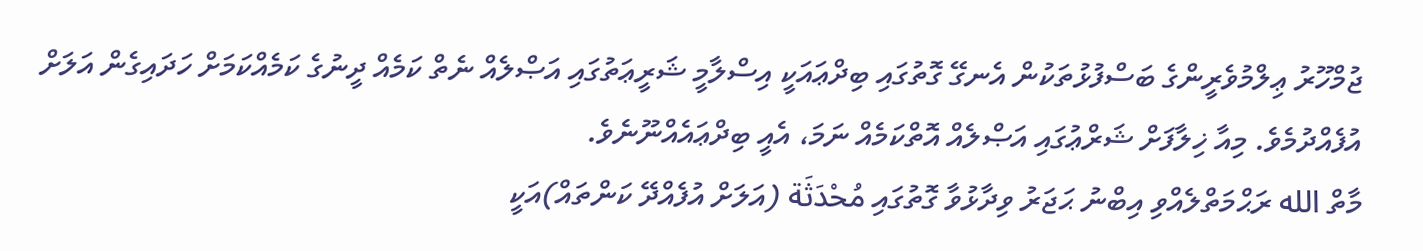ޖުމްހޫރު ޢިލްމުވެރީންގެ ބަސްފުޅުތަކުން އެނގޭ ގޮތުގައި ބިދްޢައަކީ އިސްލާމީ ޝަރީޢަތުގައި އަޞްލެއް ނެތް ކަމެއް ދީނުގެ ކަމެއްކަމަށް ހަދައިގެން އަލަށް އުފެއްދުމެވެ. މިއާ ޚިލާފަށް ޝަރްޢުގައި އަޞްލެއް އޮތްކަމެއް ނަމަ، އެއީ ބިދްޢައެއްނޫނެވެ.
މާތް الله ރަޙްމަތްލެއްވި އިބްނު ޙަޖަރު ވިދާޅުވާ ގޮތުގައި مُحْدَثَة (އަލަށް އުފެއްދޭ ކަންތައް)އަކީ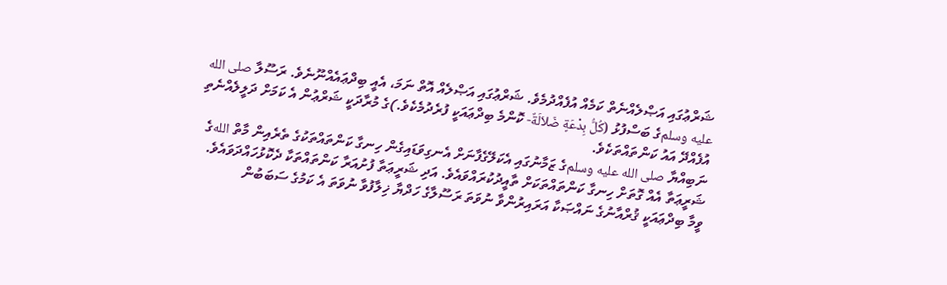ޝަރްޢުގައި އަޞްލެއްނެތް ކަމެއް އުފެއްދުމެވެ. ޝަރްޢުގައި އަޞްލެއް އޮތް ނަމަ، އެއީ ބިދްޢައެއްނޫނެވެ. ރަސޫލާ صلى الله عليه وسلمގެ ބަސްފުޅު (كُلُّ بِدْعَةٍ ضَلاَلَةٌ- ކޮންމެ ބިދްޢައަކީ ފުރެދުމެކެވެ.)ގެ މުރާދަކީ ޝަރްޢުން އެ ކަމަށް ދަލީލެއްނެތި އުފެއްދޭ އައު ކަންތައްތަކެވެ.
ނަބިއްޔާ صلى الله عليه وسلمގެ ޒަމާނުގައި އެކަލޭގެފާނަށް އެނގިވަޑައިގެން ހިނގާ ކަންތައްތަކުގެ ތެރެއިން މާތް اللهގެ ޝަރީޢަތާ އެއް ގޮތަށް ހިނގާ ކަންތައްތަކަށް ތާއީދުކުރައްވައެވެ. އަދި ޝަރީޢަތާ ފުށުއަރާ ކަންތައްތަކާ ދެކޮޅުހައްދަވައެވެ. ވީމާ ބިދްޢައަކީ ޤުރްއާނުގެ ނައްޞަކާ އަރައިރުންވާ ނުވަތަ ރަސޫލާގެ ހަދްޔާ ޚިލާފުވާ ނުވަތަ އެ ކަމުގެ ސަބަބުން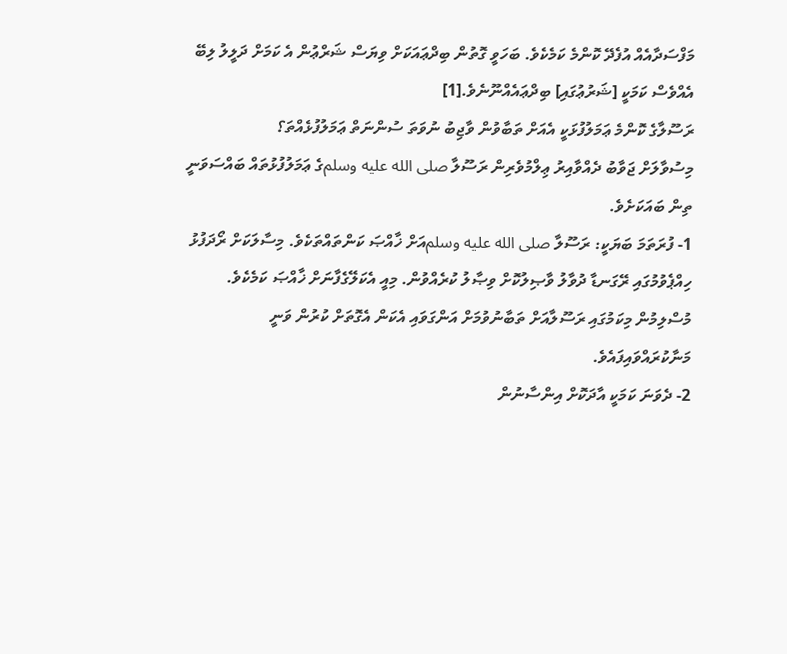މަފްސަދާއެއް އުފެދޭ ކޮންމެ ކަމެކެވެ. ބަހަވީ ގޮތުން ބިދްޢައަކަށް ވިޔަސް ޝަރްޢުން އެ ކަމަށް ދަލީލު ލިބޭ އެއްވެސް ކަމަކީ [ޝަރުޢުގައި] ބިދްޢައެއްނޫނެވެ.[1]
ރަސޫލާގެ ކޮންމެ ޢަމަލުފުޅަކީ އެއަށް ތަބާވުން ވާޖިބު ނުވަތަ ސުންނަތް ޢަމަލުފުޅެއްތަ؟
މިސުވާލަށް ޖަވާބު ދެއްވާއިރު ޢިލްމުވެރިން ރަސޫލާ صلى الله عليه وسلمގެ ޢަމަލުފުޅުތައް ބައްސަވަނީ ތިން ބައަކަށެވެ.
1- ފުރަތަމަ ބަޔަކީ: ރަސޫލާ صلى الله عليه وسلمއަށް ޚާއްޞަ ކަންތައްތަކެވެ. މިސާލަކަށް ރޯދަފުޅު ހިއްޕެވުމުގައި ރޭގަނޑާ ދުވާލު ވާޞިލުކޮށް ވިޞާލު ކުރެއްވުން. މިއީ އެކަލޭގެފާނަށް ޚާއްޞަ ކަމެކެވެ. މުސްލިމުން މިކަމުގައި ރަސޫލާއަށް ތަބާނުވުމަށް އަންގަވައި އެކަން އެގޮތަށް ކުރުން ވަނީ  މަނާކުރައްވައިފައެވެ.
2- ދެވަނަ ކަމަކީ އާދަކޮށް އިންސާނުން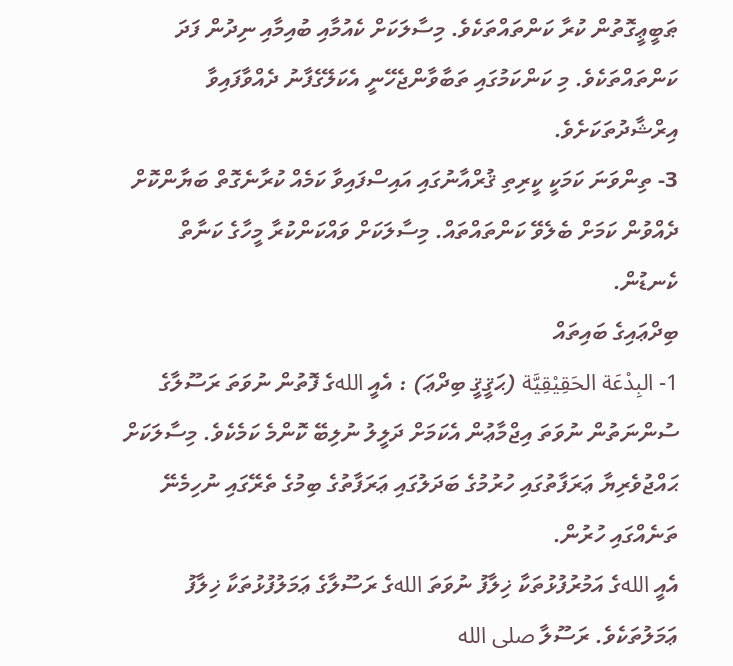ޠަބީޢީގޮތުން ކުރާ ކަންތައްތަކެވެ. މިސާލަކަށް ކެއުމާއި ބުއިމާއި ނިދުން ފަދަ ކަންތައްތަކެވެ. މި ކަންކަމުގައި ތަބާވާންޖެހޭނީ އެކަލޭގެފާނު ދެއްވާފައިވާ އިރްޝާދުތަކަށެވެ.
3- ތިންވަނަ ކަމަކީ ކީރިތި ޤުރްއާނުގައި އައިސްފައިވާ ކަމެއް ކުރާނެގޮތް ބަޔާންކޮށް ދެއްވުން ކަމަށް ބެލެވޭ ކަންތައްތައް. މިސާލަކަށް ވައްކަންކުރާ މީހާގެ ކަނާތް ކެނޑުން.
ބިދްޢައިގެ ބައިތައް
1- البِدْعَة الحَقِيْقِيَّة (ޙަޤީޤީ ބިދްޢަ) : އެއީ اللهގެ ފޮތުން ނުވަތަ ރަސޫލާގެ ސުންނަތުން ނުވަތަ އިޖްމާޢުން އެކަމަށް ދަލީލު ނުލިބޭ ކޮންމެ ކަމެކެވެ. މިސާލަކަށް ޙައްޖުވެރިޔާ ޢަރަފާތުގައި ހުރުމުގެ ބަދަލުގައި ޢަރަފާތުގެ ބިމުގެ ތެރޭގައި ނުހިމެނޭ ތަނެއްގައި ހުރުން.
އެއީ اللهގެ އަމުރުފުޅުތަކާ ޚިލާފު ނުވަތަ اللهގެ ރަސޫލާގެ ޢަމަލުފުޅުތަކާ ޚިލާފު ޢަމަލުތަކެވެ. ރަސޫލާ صلى الله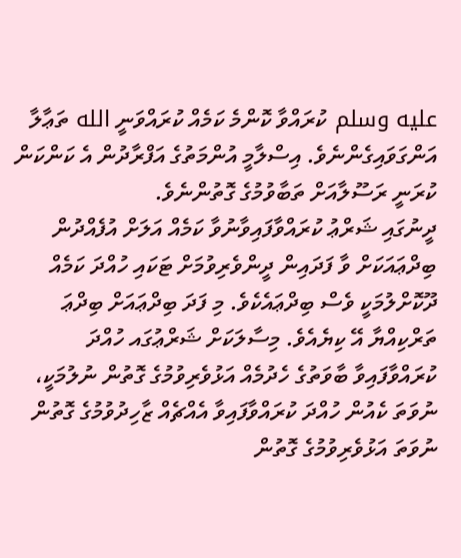عليه وسلم ކުރައްވާ ކޮންމެ ކަމެއް ކުރައްވަނީ الله ތަޢާލާ އަންގަވައިގެންނެވެ. އިސްލާމީ އުންމަތުގެ އަފްރާދުން އެ ކަންކަން ކުރަނީ ރަސޫލާއަށް ތަބާވުމުގެ ގޮތުންނެވެ.
ދީނުގައި ޝަރްޢު ކުރައްވާފައިވާނުވާ ކަމެއް އަލަށް އުފެއްދުން ބިދްޢައަކަށް ވާ ފަދައިން ދީންވެރިވުމަށް ޓަކައި ހުއްދަ ކަމެއް ދޫކޮށްލުމަކީ ވެސް ބިދްޢައެކެވެ. މި ފަދަ ބިދްޢައަށް ބިދްޢަ ތަރްކިއްޔާ އޭ ކިޔެއެވެ. މިސާލަކަށް ޝަރްޢުގައ ހުއްދަ ކުރައްވާފައިވާ ބާވަތުގެ ހެދުމެއް އަޅުވެރިވުމުގެ ގޮތުން ނުލުމަކީ، ނުވަތަ ކެއުން ހުއްދަ ކުރައްވާފައިވާ އެއްޗެއް ޒާހިދުވުމުގެ ގޮތުން ނުވަތަ އަޅުވެރިވުމުގެ ގޮތުން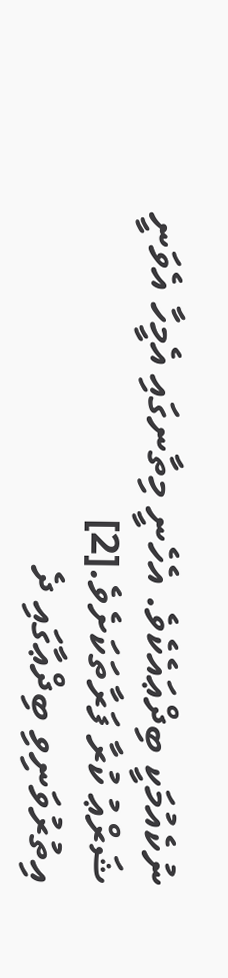ނުކެއުމަކީ ބިދްޢައެކެވެ. އެހެނީ މިތާނގައި އެމީހާ އެވަނީ ޝަރްޢު ކުރާ ފަރާތަކަށެވެ.[2]
އިތުރުވަނިވި ބިދްޢާގައި ދެ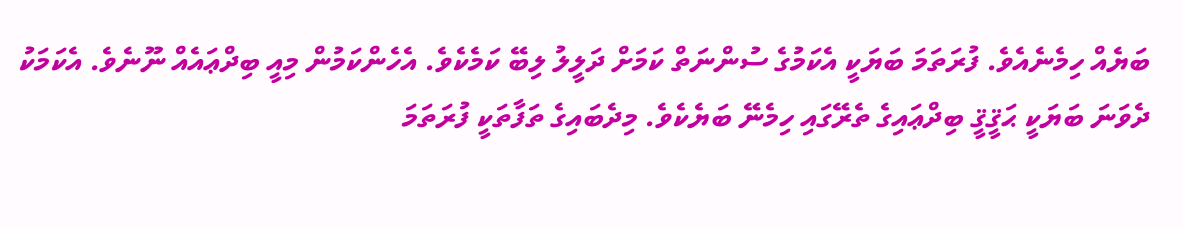ބަޔެއް ހިމެނެއެވެ. ފުރަތަމަ ބަޔަކީ އެކަމުގެ ސުންނަތް ކަމަށް ދަލީލު ލިބޭ ކަމެކެވެ. އެހެންކަމުން މިއީ ބިދްޢައެއް ނޫނެވެ. އެކަމަކު ދެވަނަ ބަޔަކީ ޙަޤީޤީ ބިދްޢައިގެ ތެރޭގައި ހިމެނޭ ބަޔެކެވެ. މިދެބައިގެ ތަފާތަކީ ފުރަތަމަ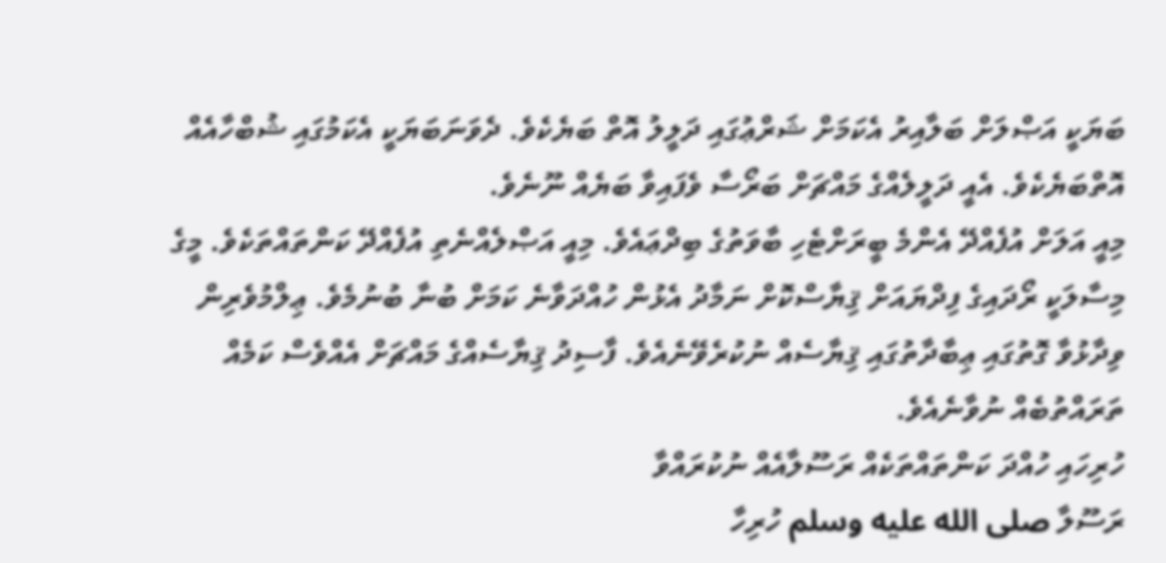ބަޔަކީ އަޞްލަށް ބަލާއިރު އެކަމަށް ޝަރްޢުގައި ދަލީލު އޮތް ބަޔެކެވެ. ދެވަނަބަޔަކީ އެކަމުގައި ޝުބްހާއެއް އޮތްބަޔެކެވެ. އެއީ ދަލީލެއްގެ މައްޗަށް ބަރޯސާ ވެފައިވާ ބަޔެއް ނޫނެވެ.
މިއީ އަލަށް އުފެއްދޭ އެންމެ ބީރަށްޓެހި ބާވަތުގެ ބިދްޢައެވެ. މިއީ އަޞްލެއްނެތި އުފެއްދޭ ކަންތައްތަކެވެ. މީގެ މިސާލަކީ ރޯދައިގެ ފިދްޔައަށް ޤިޔާސްކޮށް ނަމާދު އެޅުން ހުއްދަވާނެ ކަމަށް ބުނާ ބުނުމެވެ. ޢިލްމުވެރިން ވިދާޅުވާ ގޮތުގައި ޢިބާދާތުގައި ޤިޔާސެއް ނުކުރެވޭނެއެވެ. ފާސިދު ޤިޔާސެއްގެ މައްޗަށް އެއްވެސް ކަމެއް  ތަރައްތުބެއް ނުވާނެއެވެ.
ހުރިހައި ހުއްދަ ކަންތައްތަކެއް ރަސޫލާއެއް ނުކުރައްވާ
ރަސޫލާ صلى الله عليه وسلم ހުރިހާ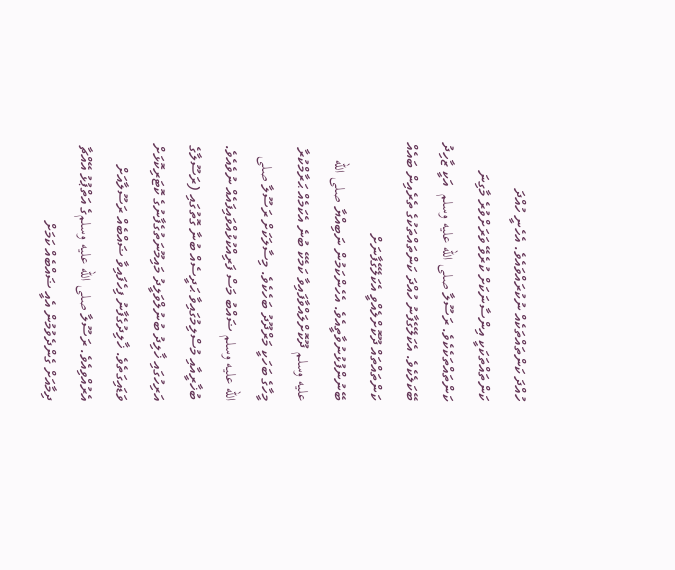ހުއްދަ ކަންތައްތަކެއް ނުކުރައްވައެވެ. އެހެނީ ހުއްދަ ކަންތައްތަކަކީ އިންސާނަކަށް ކުރެވޭ ވަރަށްވުރެ މާގިނަ ކަންތައްތަކެކެވެ. ރަސޫލާ صلى الله عليه وسلم  އަކީ ޒާހިދު ބޭކަލެކެވެ. އެކަލޭގެފާނު ހުއްދަ ކަންތައްތަކުގެ ތެރެއިން ބައެއް ކަންތައްތައް ދޫކޮށްލެއްވީ އެކަލޭގެފާނަށް ބޭނުންފުޅުނުވާތީއެވެ. އެހެންކަމުން ނަބިއްޔާ صلى الله عليه وسلم ދޫކޮށްލައްވާފައިވާ ކަމެކޭ ބުނެ އެކަމެއް ޙަރާމްކުރާ މީހާގެ ބަހަކީ މަރްދޫދު ބަހެކެވެ. މިސާލަކަށް ރަސޫލާ صلى الله عليه وسلم ޟައްބު މަސް ފަރިއްކުޅުއްވައިފައެއް ނުވެއެވެ. ބުޚާރީއާއި މުސްލިމުގައިވާ ޙަދީސެއް ބުނާ ގޮތުގައި (ރަސޫލާގެ އަރިހުގައި ޚާލިދު ބުނުލްވަލީދު މައިމޫނަތުގެފާނުގެ ކޮޓަރިކޮޅަށް ވަޑައިގަތެވެ. ޚާލިދުގެފާނު ފިހެފައިވާ ޟައްބެއް ރަސޫލާއަށް އެރުއްވިއެވެ. ރަސޫލާ صلى الله عليه وسلمގެ އަތްޕުޅު އޭއްޗާ ދިމާއަށް ގެންދެވުމުން އެއީ ޟައްބެއް ކަމަށް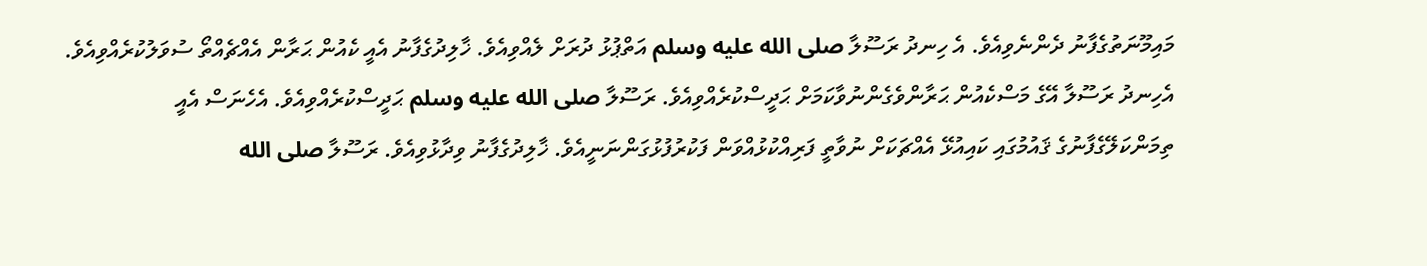މައިމޫނަތުގެފާނު ދެންނެވިއެވެ. އެ ހިނދު ރަސޫލާ صلى الله عليه وسلم އަތްޕުޅު ދުރަށް ލެއްވިއެވެ. ޚާލިދުގެފާނު އެއީ ކެއުން ޙަރާން އެއްޗެއްތޯ ސުވަލުކުރެއްވިއެވެ. އެހިނދު ރަސޫލާ އޭގެ މަސްކެއުން ޙަރާންވެގެންނުވާކަމަށް ޙަދީސްކުރެއްވިއެވެ. ރަސޫލާ صلى الله عليه وسلم ޙަދީސްކުރެއްވިއެވެ. އެހެނަސް އެއީ ތިމަންކަލޭގެފާނުގެ ޤައުމުގައި ކައިއުޅޭ އެއްޗަކަށް ނުވާތީ ފަރިއްކުޅުއްވަން ފަކުރުފުޅުގަންނަނީއެވެ. ޚާލިދުގެފާނު ވިދާޅުވިއެވެ. ރަސޫލާ صلى الله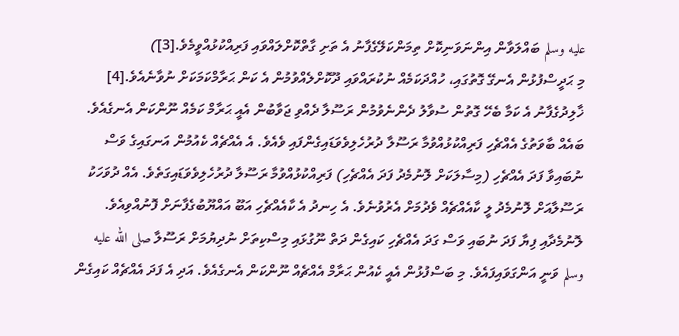عليه وسلم ބައްލަވާން އިންނަވަނިކޮށް ތިމަންކަލޭގެފާނު އެ ތަށި ގާތްކޮށްލައްވައި ފަރިއްކުޅުއްވީމެވެ.[3])
މި ޙަދީސްފުޅުން އެނގޭ ގޮތުގައި، ހުއްދަކަމެއް ނުކުރައްވައި ދޫކޮށްލެއްވުމުން އެ ކަން ޙަރާމްކަމަކަށް ނުވާނެއެވެ.[4] ޚާލިދުގެފާނު އެ ކަމާ ބެހޭ ގޮތުން ސުވާލު ދެންނެވުމުން ރަސޫލާ ދެއްވި ޖަވާބުން އެއީ ޙަރާމް ކަމެއް ނޫންކަން އެނގެއެވެ.
ބައެއް ބާވަތުގެ އެއްޗެހި ފަރިއްކުޅުއްވުމާ ރަސޫލާ ދުރުހެލިވެވަޑައިގެންފައި ވެއެވެ. އެ އެއްޗެއް ކެއުމުން އަނގައިގެ ވަސް ނުބައިވާ ފަދަ އެއްޗެހި (މިސާލަކަށް ލޮނުމެދު ފަދަ އެއްޗެހި) ފަރިއްކުޅުއްވުމާ ރަސޫލާ ދުރުހެލިވެވަޑައިގަތެވެ. އެއް ދުވަހަކު ރަސޫލާއަށް ލޮނުމެދު ލީ ކާއެއްޗެއް ވެދުމަށް އެރުވުނެވެ. އެ ހިނދު އެ ކާއެއްޗެހި އަބޫ އައްޔޫބުގެފާނަށް ފޮނުއްވިއެވެ. ލޮނުމެދާއި ފިޔާ ފަދަ ނުބައި ވަސް ގަދަ އެއްޗެހި ކައިގެން ދަތް ނޫގުޅައި މިސްކިތަށް ނުދިޔުމަށް ރަސޫލާ صلى الله عليه وسلم ވަނީ އަންގަވައިފައެވެ. މި ބަސްފުޅުން އެއީ ކެއުން ޙަރާމް އެއްޗެއް ނޫންކަން އެނގެއެވެ. އަދި އެ ފަދަ އެއްޗެއް ކައިގެން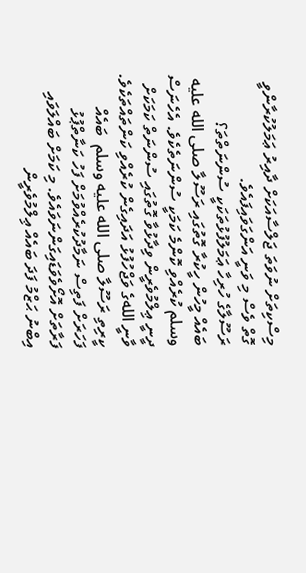މިސްކިތަށް ނުވަތަ ޖަލްސާއަކަށް ދާއިރު ޢަމަލުކުރާންވީ ގޮތް ވެސް މި ވަނީ އަންގަވައިފައެވެ.
ރަސޫލާގެ ހުރިހާ ޢަމަލުފުޅުތަކަކީ ސުންނަތްތަ؟
ބައެއް މީހުން ހީކުރާ ގޮތުގައި ރަސޫލާ صلى الله عليه وسلم ކުރެއްވި ކޮންމެ ކަމަކީ ސުންނަތެކެވެ. އެހެނަސް ދީނީ ޢިލްމުވެރީން ވިދާޅުވާ ގޮތުގައި ސުންނަތް ކަމަކަށް ވާނީ اللهގެ ވަޖްހުފުޅު އަދައިގެން ކުރެއްވި ކަންތައްތަކެވެ. ކީރިތި ރަސޫލާ صلى الله عليه وسلم  ބައެއް ފަހަރަށް ފަތިސް ނަމާދުކުރެއްވުމަށް ފަހު ކަނާތްޕުޅު ފަރާތަށް އޮށޯވެވަޑައިގަންނަވައެވެ. މި ކަމަށް ބައްލަވައި އިބްނު ޙަޒްމު ފަދަ ބައެއް ޢިލްމުވެރީން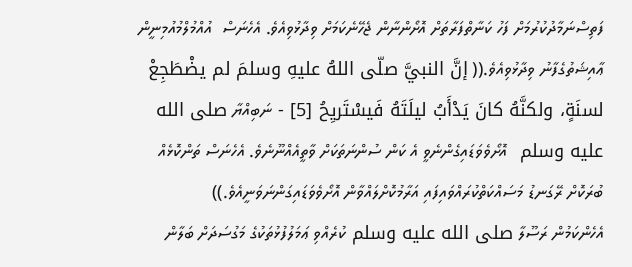ފަތިސްނަމާދުކުރުމަށް ފަހު ކަނާތްފަރާތަށް އޮށޯންނާން ޖެހޭނެކަމަށް ވިދާޅުވިއެވެ. އެހެނަސް  އުއްމުލްމުއުމިނީން ޢާއިޝަތުގެފާނު ވިދާޅުވިއެވެ.(( إنَّ النبيَّ صلّى اللهُ عليهِ وسلمَ لم يضْطَجِعْ لسنَةٍ، ولكنَّهُ كانَ يَدْأَبُ ليلَتَهُ فَيسْتَريِحُ [5] - ނަބިއްޔާ صلى الله عليه وسلم  އޮށޯވެވަޑައިގެންނެވީ އެ ކަން ސުންނަތަކަށް ވާތީއެއްނޫނެވެ. އެހެނަސް ތަންކޮޅެއް ބުރަކޮށް ރޭގަނޑު މަސައްކަތްކުރައްވައިފައި އަރާމުކޮށްލައްވާން އޮށޯވެވަޑައިގަންނަވަނީއެވެ.))
އެހެންކަމުން ރަސޫލާ صلى الله عليه وسلم ކުރެއްވި ޢަމަލުފުޅުތަކުގެ މަގުސަދަށް ބަލާން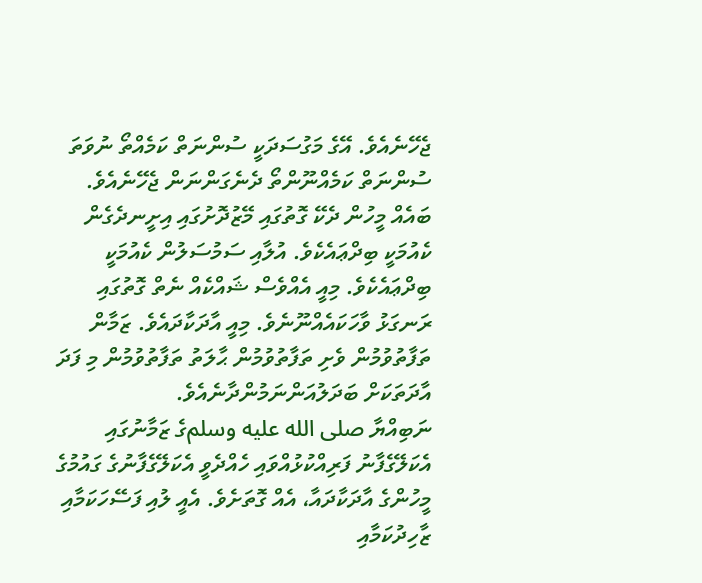ޖެހޭނެއެވެ. އޭގެ މަގުސަދަކީ ސުންނަތް ކަމެއްތޯ ނުވަތަ ސުންނަތް ކަމެއްނޫންތޯ ދެނެގަންނަން ޖެހޭނެއެވެ. ބައެއް މީހުން ދެކޭ ގޮތުގައި މޭޒުދޮށުގައި އިށީނދެގެން ކެއުމަކީ ބިދްޢައެކެވެ. އުލާއި ސަމުސަލުން ކެއުމަކީ ބިދްޢައެކެވެ. މިއީ އެއްވެސް ޝައްކެއް ނެތް ގޮތުގައި ރަނގަޅު ވާހަކައެއްނޫނެވެ. މިއީ އާދަކާދައެވެ. ޒަމާން ތަފާތުވުމުން ވެށި ތަފާތުވުމުން ޙާލަތު ތަފާތުވުމުން މި ފަދަ އާދަތަކަށް ބަދަލުއަންނަމުންދާނެއެވެ.
ނަބިއްޔާ صلى الله عليه وسلمގެ ޒަމާނުގައި އެކަލޭގެފާނު ފަރިއްކުޅުއްވައި ހެއްދެވީ އެކަލޭގެފާނުގެ ގައުމުގެ މީހުންގެ އާދަކާދައާ، އެއް ގޮތަށެވެ. އެއީ ލުއި ފަސޭހަކަމާއި ޒާހިދުކަމާއި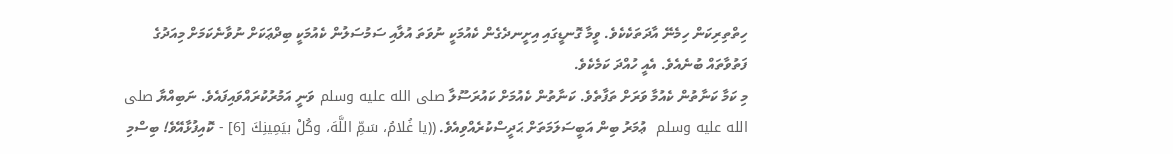ހިތްތިރިކަން ހިމެނޭ އާދަތަކެކެވެ. ވީމާ ގޮނޑީގައި އިށީނދެގެން ކެއުމަކީ ނުވަތަ އުލާއި ސަމުސަލުން ކެއުމަކީ ބިދްޢަކަށް ނުވާނެކަމަށް މިއަދުގެ ފަތުވާތައް ބުނެއެވެ. އެއީ ހުއްދަ ކަމެކެވެ.
މި ކަމާ ކަނާތުން ކެއުމާ ވަރަށް ތަފާތެވެ. ކަނާތުން ކެއުމަށް ކައުރަސޫލާ صلى الله عليه وسلم ވަނީ އަމުރުކުރައްވައިފައެވެ. ނަބިއްޔާ صلى الله عليه وسلم  ޢުމަރު ބިން އަބީސަލަމަތަށް ޙަދީސްކުރެއްވިއެވެ. ((يا غُلامُ، سَمِّ اللَّهَ، وكُلْ بيَمِينِكَ [6] - ކޮއިފުޅާއޭވެ! ބިސްމި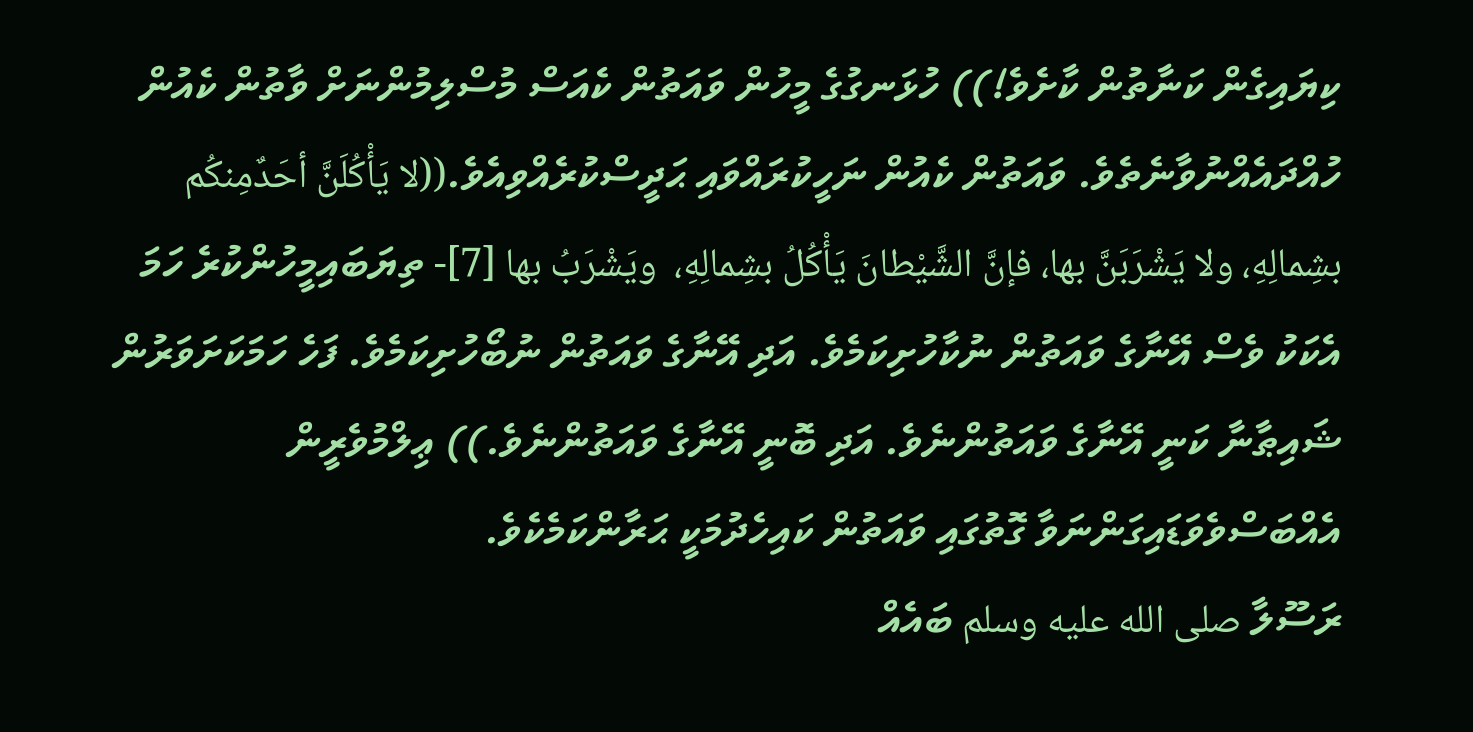ކިޔައިގެން ކަނާތުން ކާށެވެ!)) ހުޅަނގުގެ މީހުން ވައަތުން ކެއަސް މުސްލިމުންނަށް ވާތުން ކެއުން ހުއްދައެއްނުވާނެތެވެ. ވައަތުން ކެއުން ނަހީކުރައްވައި ޙަދީސްކުރެއްވިއެވެ.((لا يَأْكُلَنَّ أحَدٌمِنكُم بشِمالِهِ، ولا يَشْرَبَنَّ بها، فإنَّ الشَّيْطانَ يَأْكُلُ بشِمالِهِ،  ويَشْرَبُ بها [7]- ތިޔަބައިމީހުންކުރެ ހަމަ އެކަކު ވެސް އޭނާގެ ވައަތުން ނުކާހުށިކަމެވެ. އަދި އޭނާގެ ވައަތުން ނުބޯހުށިކަމެވެ. ފަހެ ހަމަކަށަވަރުން ޝައިޠާނާ ކަނީ އޭނާގެ ވައަތުންނެވެ. އަދި ބޮނީ އޭނާގެ ވައަތުންނެވެ.)) ޢިލްމުވެރީން އެއްބަސްވެވަޑައިގަންނަވާ ގޮތުގައި ވައަތުން ކައިހެދުމަކީ ޙަރާންކަމެކެވެ.
ރަސޫލާ صلى الله عليه وسلم ބައެއް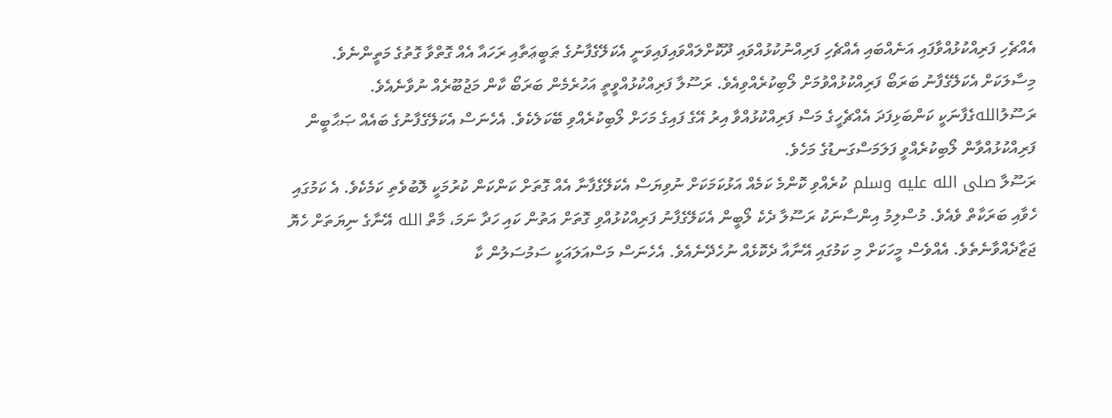އެއްޗެހި ފަރިއްކުޅުއްވާފައި އަނެއްބައި އެއްޗެހި ފަރިއްނުކުޅުއްވައި ދޫކޮށްލައްވައިފައިވަނީ އެކަލޭގެފާނުގެ ޠަބީޢަތާއި ރަހައާ އެއް ގޮތްވާ ގޮތުގެ މަތީންނެވެ. މިސާލަކަށް އެކަލޭގެފާނު ބަރަބޯ ފަރިއްކުޅުއްވުމަށް ލޯބިކުރެއްވިއެވެ. ރަސޫލާ ފަރިއްކުޅުއްވީތީ އަހުރެމެން ބަރަބޯ ކާން މަޖުބޫރެއް ނުވާނެއެވެ.
ރަސޫލުاللهގެފާނަކީ ކަންބަޅިފަދަ އެއްޗެހީގެ މަސް ފަރިއްކުޅުއްވާ އިރު އޭގެ ފައިގެ މަހަށް ލޯބިކުރެއްވި ބޭކަލެކެވެ. އެހެނަސް އެކަލޭގެފާނުގެ ބައެއް ޞަޙާބީން ފަރިއްކުޅުއްވާން ލޯބިކުރެއްވީ ފަލަމަސްގަނޑުގެ މަހެވެ.
ރަސޫލާ صلى الله عليه وسلم ކުރެއްވި ކޮންމެ ކަމެއް އަޅުކަމަކަށް ނުވިޔަސް އެކަލޭގެފާނާ އެއް ގޮތަށް ކަންކަން ކުރުމަކީ ލޮބުވެތި ކަމެކެވެ. އެ ކަމުގައި ހެވާއި ބަރަކާތް ވެއެވެ. މުސްލިމު އިންސާނަކު ރަސޫލާ ދެކެ ލޯބީން އެކަލޭގެފާނު ފަރިއްކުޅުއްވި ގޮތަށް އަތުން ކައި ހަދާ ނަމަ، މާތް الله އޭނާގެ ނިޔަތަށް ހެޔޮ ޖަޒާދެއްވާނެތެވެ. އެއްވެސް މީހަކަށް މި ކަމުގައި އޭނާއާ ދެކޮޅެއް ނުހެދޭނެއެވެ. އެހެނަސް މަސްއަލައަކީ ސަމުސަލުން ކާ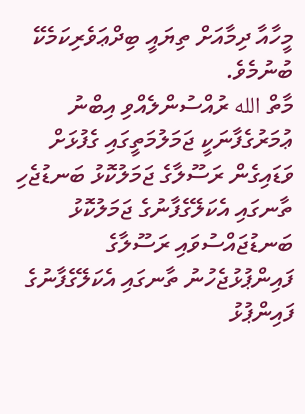މީހާއާ ދިމާއަށް ތިޔައީ ބިދްޢަވެރިކަމެކޭ ބުނުމެވެ.
މާތް الله ރުއްސުންލެއްވި އިބްނު ޢުމަރުގެފާނަކީ ޖަމަލުމަތީގައި ގެފުޅަށް ވަޑައިގެން ރަސޫލާގެ ޖަމަލުކޮޅު ބަނޑުޖެހި ތާނގައި އެކަލޭގެފާނުގެ ޖަމަލުކޮޅު ބަނޑުޖައްސުވައި ރަސޫލާގެ ފައިންޕުޅުޖެހުނު ތާނގައި އެކަލޭގެފާނުގެ ފައިންޕުޅު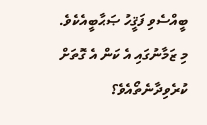ބީއްސެވި ފަޤީހު ޞަޙާބީއެކެވެ. މި ޒަމާނުގައި އެ ކަން އެ ގޮތަށް ކުރެވިދާނެތޯއެވެ؟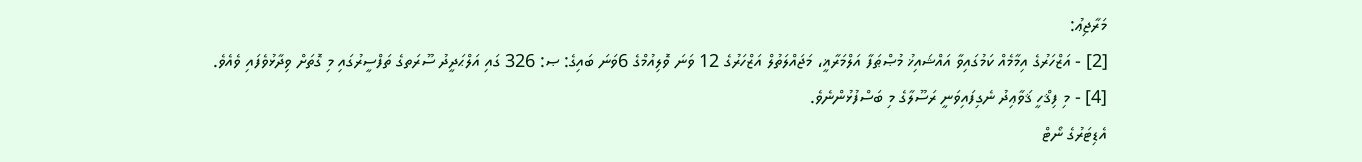މަރާޖިޢު:
[2] - އަޒްހަރުގެ އިމާމެއް ކަމުގައިވާ އައްޝައިޚު މުޞްޠަފާ އަލްމަރާޣީ، މަޖައްލަތުލް އަޒްހަރުގެ 12 ވަނަ ވޮލިއުމްގެ 6ވަނަ ބައިގެ: ޞ: 326 ގައި އަލްޙަދީދު ސޫރަތގެ ތަފްސީރުގައި މި ގޮތަށް ވިދާޅުވެފައި ވެއެވެ.
[4] - މި ފިޤްހީ ޤަވާޢިދު ނެގިފައިވަނީ ރަސޫލާގެ މި ބަސްފުޅުންނެވެ.
އެޑިޓަރުގެ ނޯޓް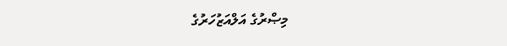މިޞްރުގެ އަލްއަޒުހަރުގެ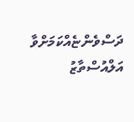ދަސްވެންޏެއްކަމަށްވާ އަލްއުސްތާޒު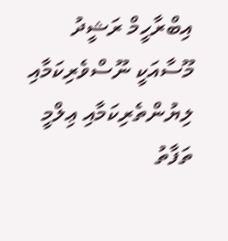އިބްރާހީމް ރަޝީދު މޫސާއަކީ ނޫސްވެރިކަމާއި ލިޔުންތެރިކަމާއި ޢިލްމީ ތަފާތު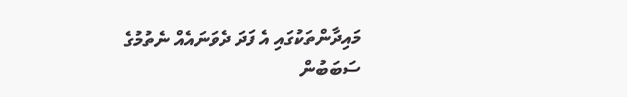މައިދާންތަކުގައި އެ ފަދަ ދެވަނައެއް ނެތުމުގެ ސަބަބުން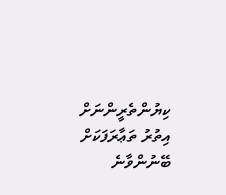ކިޔުންތެރީންނަށް އިތުރު ތަޢާރަފަކަށް ބޭނުންވާނެ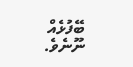ބޭފުޅެއް ނޫނެވެ.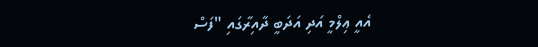އެއީ ޢިލްމީ އަދި އަދަބީ ދާއިރާގައި "ފަސް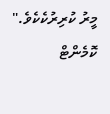މީރު ކުރިރުކެކެވެ."
ކޮމެންޓް